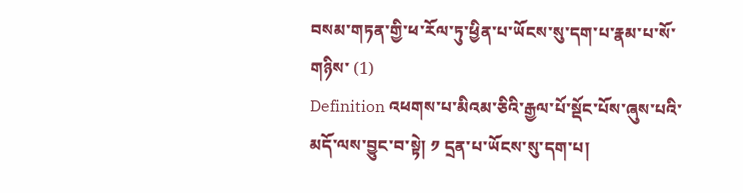བསམ་གཏན་གྱི་ཕ་རོལ་ཏུ་ཕྱིན་པ་ཡོངས་སུ་དག་པ་རྣམ་པ་སོ་གཉིས་ (1)
Definition འཕགས་པ་མིའམ་ཅིའི་རྒྱལ་པོ་སྡོང་པོས་ཞུས་པའི་མདོ་ལས་བྱུང་བ་སྟེ། ༡ དྲན་པ་ཡོངས་སུ་དག་པ།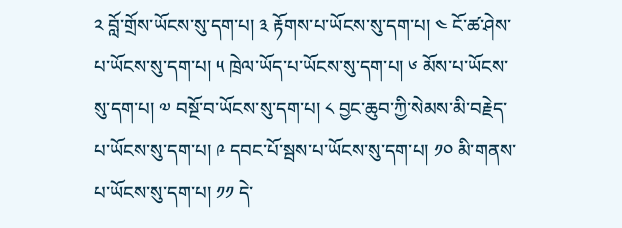༢ བློ་གྲོས་ཡོངས་སུ་དག་པ། ༣ རྟོགས་པ་ཡོངས་སུ་དག་པ། ༤ ངོ་ཚ་ཤེས་པ་ཡོངས་སུ་དག་པ། ༥ ཁྲེལ་ཡོད་པ་ཡོངས་སུ་དག་པ། ༦ མོས་པ་ཡོངས་སུ་དག་པ། ༧ བསྔོ་བ་ཡོངས་སུ་དག་པ། ༨ བྱང་ཆུབ་ཀྱི་སེམས་མི་བརྗེད་པ་ཡོངས་སུ་དག་པ། ༩ དབང་པོ་སྦས་པ་ཡོངས་སུ་དག་པ། ༡༠ མི་གནས་པ་ཡོངས་སུ་དག་པ། ༡༡ དེ་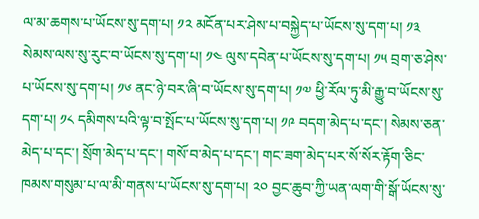ལ་མ་ཆགས་པ་ཡོངས་སུ་དག་པ། ༡༢ མངོན་པར་ཤེས་པ་བསྐྱེད་པ་ཡོངས་སུ་དག་པ། ༡༣ སེམས་ལས་སུ་རུང་བ་ཡོངས་སུ་དག་པ། ༡༤ ལུས་དབེན་པ་ཡོངས་སུ་དག་པ། ༡༥ བྲག་ཅ་ཤེས་པ་ཡོངས་སུ་དག་པ། ༡༦ ནང་ཉེ་བར་ཞི་བ་ཡོངས་སུ་དག་པ། ༡༧ ཕྱི་རོལ་ཏུ་མི་རྒྱུ་བ་ཡོངས་སུ་དག་པ། ༡༨ དམིགས་པའི་ལྟ་བ་སྤོང་པ་ཡོངས་སུ་དག་པ། ༡༩ བདག་མེད་པ་དང་། སེམས་ཅན་མེད་པ་དང་། སྲོག་མེད་པ་དང་། གསོ་བ་མེད་པ་དང་། གང་ཟག་མེད་པར་སོ་སོར་རྟོག་ཅིང་ཁམས་གསུམ་པ་ལ་མི་གནས་པ་ཡོངས་སུ་དག་པ། ༢༠ བྱང་ཆུབ་ཀྱི་ཡན་ལག་གི་སྒོ་ཡོངས་སུ་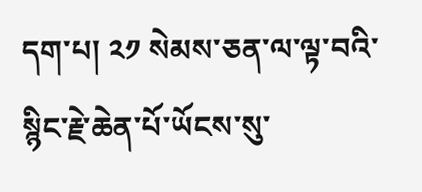དག་པ། ༢༡ སེམས་ཅན་ལ་ལྟ་བའི་སྙིང་རྗེ་ཆེན་པོ་ཡོངས་སུ་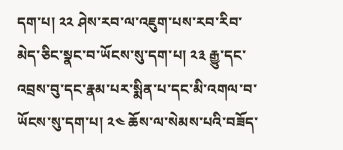དག་པ། ༢༢ ཤེས་རབ་ལ་འཇུག་པས་རབ་རིབ་མེད་ཅིང་སྣང་བ་ཡོངས་སུ་དག་པ། ༢༣ རྒྱུ་དང་འབྲས་བུ་དང་རྣམ་པར་སྨིན་པ་དང་མི་འགལ་བ་ཡོངས་སུ་དག་པ། ༢༤ ཆོས་ལ་སེམས་པའི་བཟོད་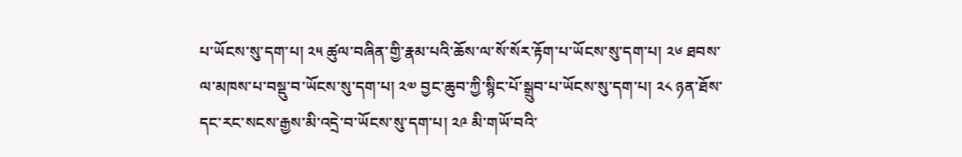པ་ཡོངས་སུ་དག་པ། ༢༥ ཚུལ་བཞིན་གྱི་རྣམ་པའི་ཆོས་ལ་སོ་སོར་རྟོག་པ་ཡོངས་སུ་དག་པ། ༢༦ ཐབས་ལ་མཁས་པ་བསྡུ་བ་ཡོངས་སུ་དག་པ། ༢༧ བྱང་ཆུབ་ཀྱི་སྙིང་པོ་སྒྲུབ་པ་ཡོངས་སུ་དག་པ། ༢༨ ཉན་ཐོས་དང་རང་སངས་རྒྱས་མི་འདྲེ་བ་ཡོངས་སུ་དག་པ། ༢༩ མི་གཡོ་བའི་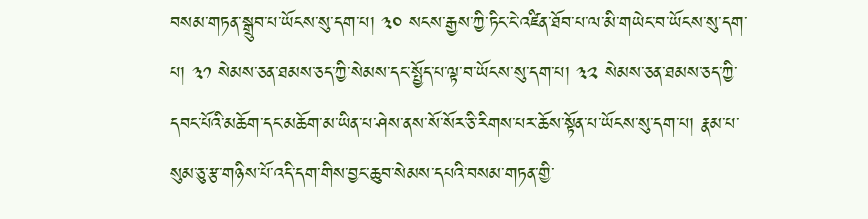བསམ་གཏན་སྒྲུབ་པ་ཡོངས་སུ་དག་པ། ༣༠ སངས་རྒྱས་ཀྱི་ཏིང་ངེ་འཛིན་ཐོབ་པ་ལ་མི་གཡེང་བ་ཡོངས་སུ་དག་པ། ༣༡ སེམས་ཅན་ཐམས་ཅད་ཀྱི་སེམས་དང་སྤྱོད་པ་ལྟ་བ་ཡོངས་སུ་དག་པ། ༣༢ སེམས་ཅན་ཐམས་ཅད་ཀྱི་དབང་པོའི་མཆོག་དང་མཆོག་མ་ཡིན་པ་ཤེས་ནས་སོ་སོར་ཅི་རིགས་པར་ཆོས་སྟོན་པ་ཡོངས་སུ་དག་པ། རྣམ་པ་སུམ་ཅུ་རྩ་གཉིས་པོ་འདི་དག་གིས་བྱང་ཆུབ་སེམས་དཔའི་བསམ་གཏན་གྱི་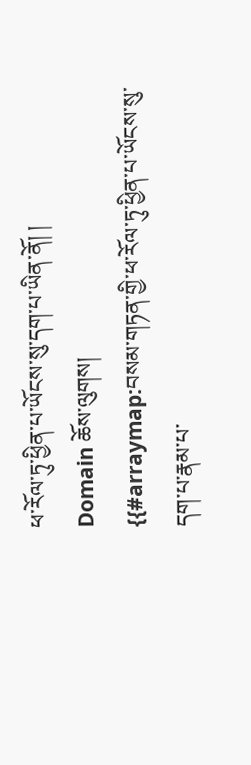ཕ་རོལ་ཏུ་ཕྱིན་པ་ཡོངས་སུ་དག་པ་ཡིན་ནོ། །
Domain ཆོས་ལུགས།
{{#arraymap:བསམ་གཏན་གྱི་ཕ་རོལ་ཏུ་ཕྱིན་པ་ཡོངས་སུ་དག་པ་རྣམ་པ་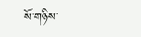སོ་གཉིས་